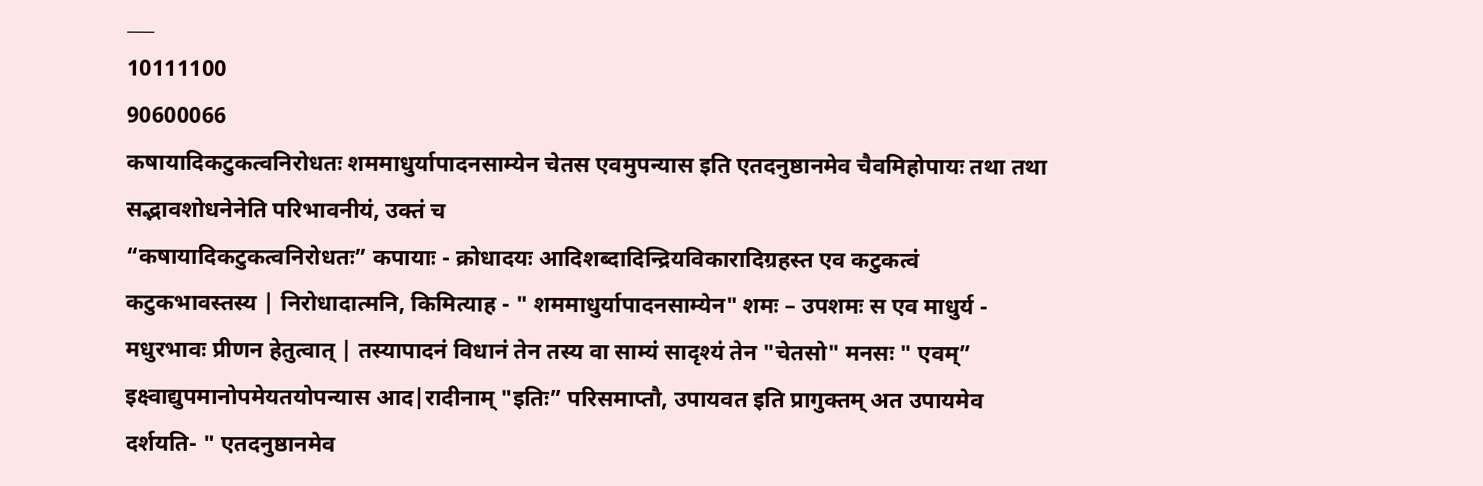___
10111100
90600066
कषायादिकटुकत्वनिरोधतः शममाधुर्यापादनसाम्येन चेतस एवमुपन्यास इति एतदनुष्ठानमेव चैवमिहोपायः तथा तथा सद्भावशोधनेनेति परिभावनीयं, उक्तं च
“कषायादिकटुकत्वनिरोधतः” कपायाः - क्रोधादयः आदिशब्दादिन्द्रियविकारादिग्रहस्त एव कटुकत्वं कटुकभावस्तस्य | निरोधादात्मनि, किमित्याह - " शममाधुर्यापादनसाम्येन" शमः – उपशमः स एव माधुर्य - मधुरभावः प्रीणन हेतुत्वात् | तस्यापादनं विधानं तेन तस्य वा साम्यं सादृश्यं तेन "चेतसो" मनसः " एवम्” इक्ष्वाद्युपमानोपमेयतयोपन्यास आद|रादीनाम् "इतिः” परिसमाप्तौ, उपायवत इति प्रागुक्तम् अत उपायमेव दर्शयति- " एतदनुष्ठानमेव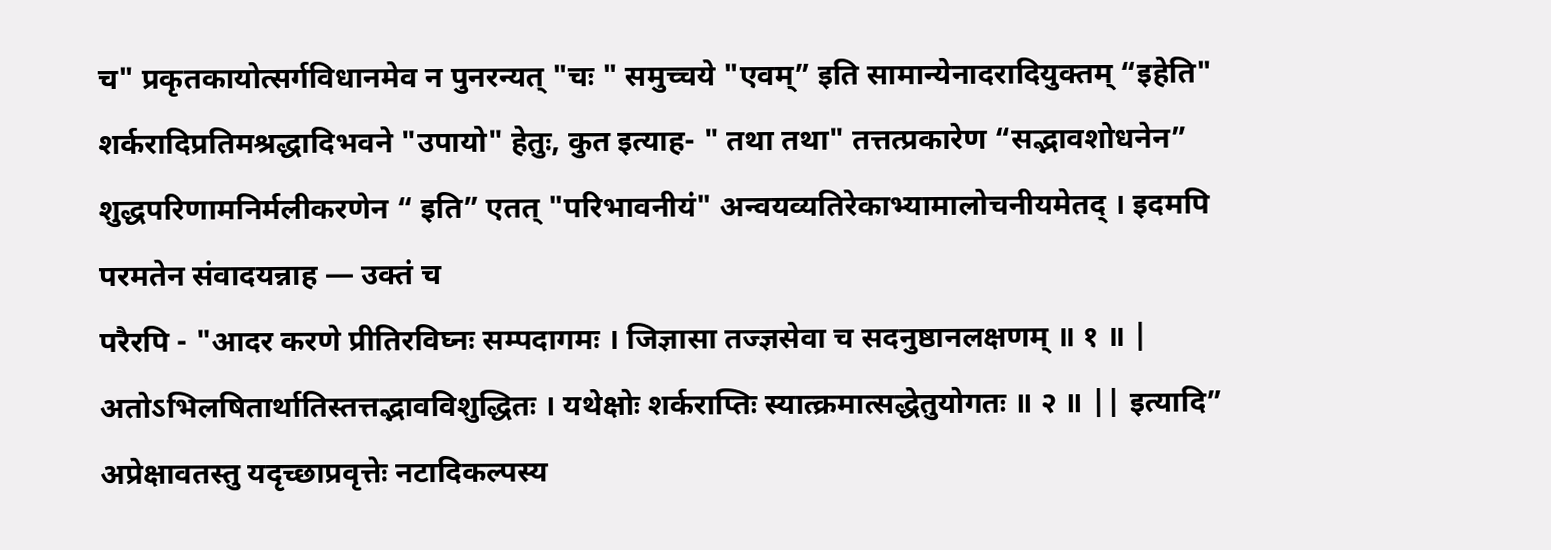च" प्रकृतकायोत्सर्गविधानमेव न पुनरन्यत् "चः " समुच्चये "एवम्” इति सामान्येनादरादियुक्तम् “इहेति" शर्करादिप्रतिमश्रद्धादिभवने "उपायो" हेतुः, कुत इत्याह- " तथा तथा" तत्तत्प्रकारेण “सद्भावशोधनेन” शुद्धपरिणामनिर्मलीकरणेन “ इति” एतत् "परिभावनीयं" अन्वयव्यतिरेकाभ्यामालोचनीयमेतद् । इदमपि परमतेन संवादयन्नाह — उक्तं च
परैरपि - "आदर करणे प्रीतिरविघ्नः सम्पदागमः । जिज्ञासा तज्ज्ञसेवा च सदनुष्ठानलक्षणम् ॥ १ ॥ | अतोऽभिलषितार्थातिस्तत्तद्भावविशुद्धितः । यथेक्षोः शर्कराप्तिः स्यात्क्रमात्सद्धेतुयोगतः ॥ २ ॥ || इत्यादि” अप्रेक्षावतस्तु यदृच्छाप्रवृत्तेः नटादिकल्पस्य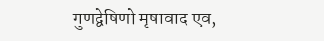गुणद्वेषिणो मृषावाद एव,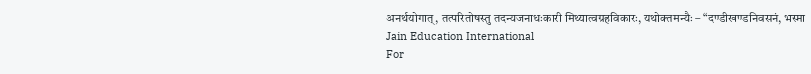अनर्थयोगात्, तत्परितोषस्तु तदन्यजनाधःकारी मिथ्यात्वग्रहविकारः, यथोक्तमन्यैः – “दण्डीखण्डनिवसनं, भस्मा
Jain Education International
For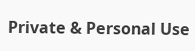Private & Personal Use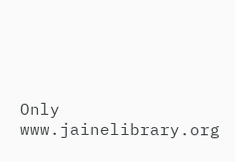Only
www.jainelibrary.org